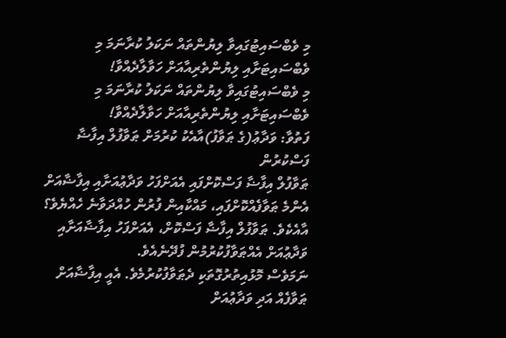މި ވެބްސައިޓުގައިވާ ލިޔުންތައް ނަކަލު ކުރާނަމަ މި ވެބްސައިޓަށާއި ލިޔުންތެރިއާއަށް ހަވާލާދެއްވާ!
މި ވެބްސައިޓުގައިވާ ލިޔުންތައް ނަކަލު ކުރާނަމަ މި ވެބްސައިޓަށާއި ލިޔުންތެރިއާއަށް ހަވާލާދެއްވާ!
ފަތުވާ: ވަދާޢު(ގެ ޠަވާފު)އާއެކު ކުރުމަށް ޠަވާފުލް އިފާޟާ ފަސްކުރުން
ޠަވާފުލް އިފާޟާ ފަސްކޮށްފައި އެއަށްފަހު ވަދާޢުއަށާއި އިފާޟާއަށް އެންމެ ޠަވާފެއްކޮށްފައި، މައްކާއިން ފުރުން ހުއްދަވާނެ ހެއްޔެވެ؟
އާއެކެވެ. ޠަވާފުލް އިފާޟާ ފަސްކޮށް، އެއަށްފަހު އިފާޟާއަށާއި ވަދާޢުއަށް އެއްޠަވާފުކުރުމުން ފުދޭނެއެވެ.
ނަމަވެސް މޮޅުއިތުރުގޮތަކި ދެޠަވާފުކުރުމެވެ. އެއީ އިފާޟާއަށް ޠަވާފެއް އަދި ވަދާޢުއަށް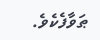ޠަވާފެކެވެ.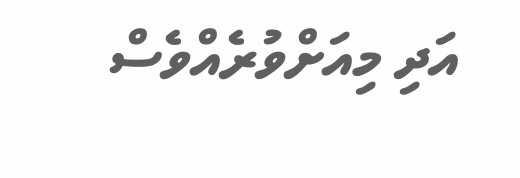އަދި މިއަށްވުރެއްވެސް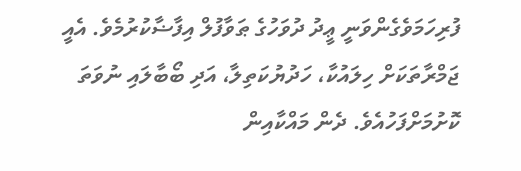ފުރިހަމަވެގެންވަނީ ޢީދު ދުވަހުގެ ޠަވާފުލް އިފާޟާކުރުމެވެ. އެއީ ޖަމްރާތަކަށް ހިލައުކާ، ހަދުޔުކަތިލާ، އަދި ބޯބާލައި ނުވަތަ ކޮށުމަށްފަހުއެވެ. ދެން މައްކާއިން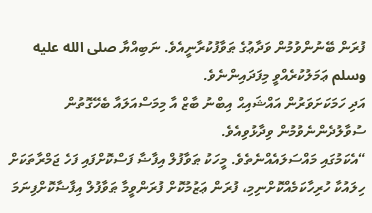ފުރަން ބޭނުންވުމުން ވަދާޢުގެ ޠަވާފުކުރާނީއެވެ. ނަބިއްޔާ صلى الله عليه وسلم ޢަމަލުކުރެއްވީ މިފަދައިންނެވެ.
އަދި ހަމަކަށަވަރުން އައްޝައިޙް އިބްނު ބާޒް އާ މިމަސްއަލައާ ބެހޭގޮތުން ސުވާލުދެންނެވުމުން ވިދާޅުވިއެވެ.
“އެކަމުގައި މައްސަލައެއްނެތެވެ. މީހަކު ޠަވާފުލް އިފާޟާ ފަސްކޮށްފައި ފަހެ ޖަމްރާތަކަށް ހިލައުކާ ހުރިހާކަމެއްކޮށްނިމި، ފުރަން ޢަޒުމުކޮށް ފުރަންވީމާ ޠަވާފުލް އިފާޟާކޮށްފިނަމަ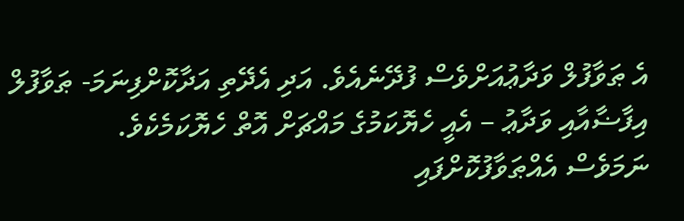އެ ޠަވާފުލް ވަދާޢުއަށްވެސް ފުދޭނެއެވެ. އަދި އެދޭތި އަދާކޮށްފިނަމަ- ޠަވާފުލް އިފާޟާއާއި ވަދާޢު – އެއީ ހެޔޮކަމުގެ މައްޗަށް އޮތް ހެޔޮކަމެކެވެ.
ނަމަވެސް އެއްޠަވާފުކޮށްފައި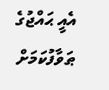އެއީ ޙައްޖުގެ ޠަވާފުކަމަށް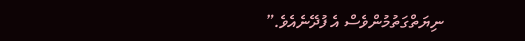ނިޔަތްގަތުމުންވެސް އެ ފުދޭނެއެވެ.”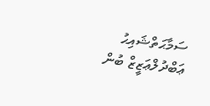ސަމާޙަތްޝައިޙު ޢަބްދުލްޢަޒީޒް ބުން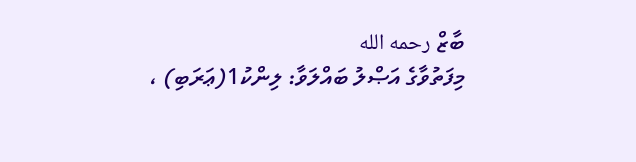ބާޒް رحمه الله
މިފަތުވާގެ އަޞްލު ބައްލަވާ: ލިންކު1(ޢަރަބި) ،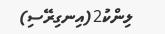ލިންކު2(އިނގިރޭސި)